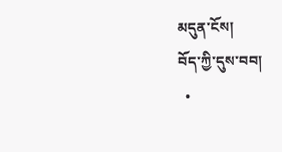མདུན་ངོས།
བོད་ཀྱི་དུས་བབ།
  •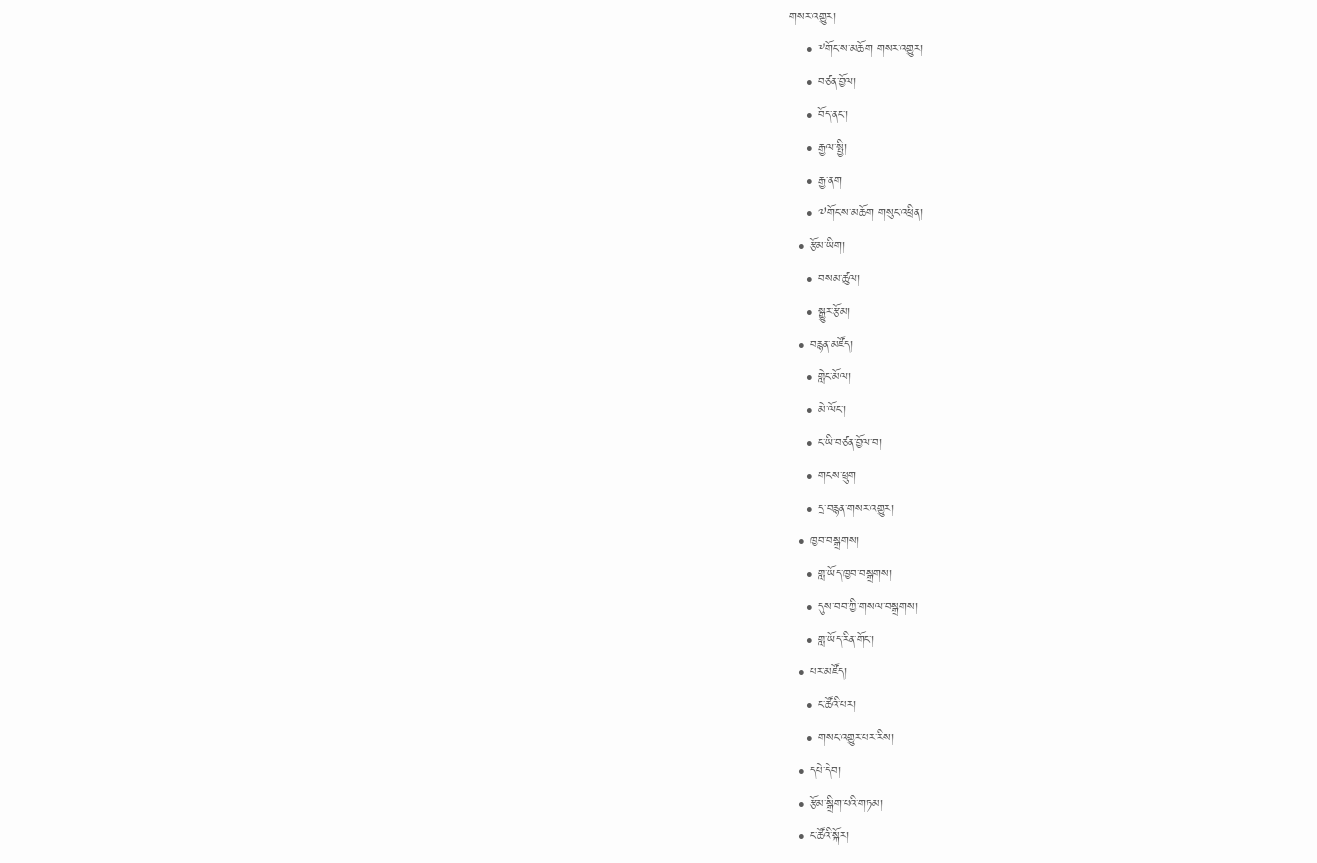གསར་འགྱུར།
    • ༸གོང་ས་མཆོག གསར་འགྱུར།
    • བཙན་བྱོལ།
    • བོད་ནང་།
    • རྒྱལ་སྤྱི།
    • རྒྱ་ནག
    • ༧གོང་ས་མཆོག གསུང་འཕྲིན།
  • རྩོམ་ཡིག།
    • བསམ་ཚུལ།
    • སྒྱུར་རྩོམ།
  • བརྙན་མཛོད།
    • གླེང་མོལ།
    • མེ་ལོང་།
    • ང་ཡི་བཙན་བྱོལ་བ།
    • གངས་ཕྲུག
    • དྲ་བརྙན་གསར་འགྱུར།
  • ཁྱབ་བསྒྲགས།
    • གླ་ཡོད་ཁྱབ་བསྒྲགས།
    • དུས་བབ་ཀྱི་གསལ་བསྒྲགས།
    • གླ་ཡོད་རིན་གོང་།
  • པར་མཛོད།
    • ང་ཚོའི་པར།
    • གསང་འགྱུར་པར་རིས།
  • དཔེ་དེབ།
  • རྩོམ་སྒྲིག་པའི་གཏམ།
  • ང་ཚོའི་སྐོར།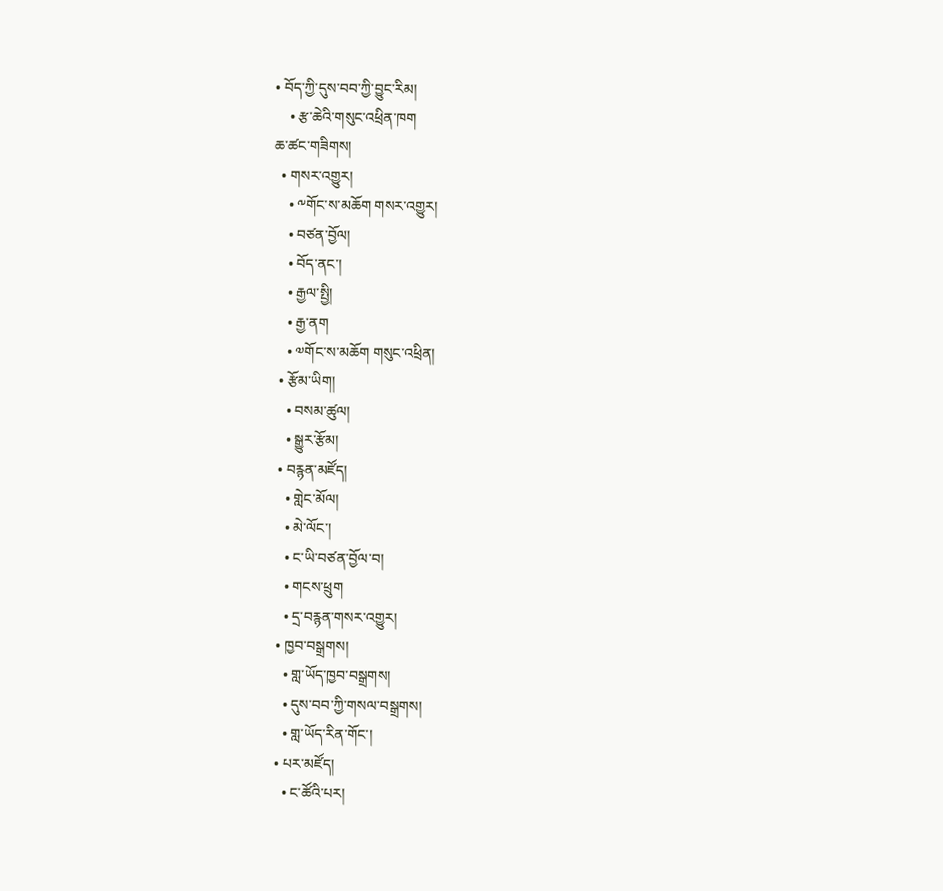• བོད་ཀྱི་དུས་བབ་ཀྱི་བྱུང་རིམ།
    • རྩ་ཆེའི་གསུང་འཕྲིན་ཁག
ཆ་ཚང་གཟིགས།
  • གསར་འགྱུར།
    • ༸གོང་ས་མཆོག གསར་འགྱུར།
    • བཙན་བྱོལ།
    • བོད་ནང་།
    • རྒྱལ་སྤྱི།
    • རྒྱ་ནག
    • ༧གོང་ས་མཆོག གསུང་འཕྲིན།
  • རྩོམ་ཡིག།
    • བསམ་ཚུལ།
    • སྒྱུར་རྩོམ།
  • བརྙན་མཛོད།
    • གླེང་མོལ།
    • མེ་ལོང་།
    • ང་ཡི་བཙན་བྱོལ་བ།
    • གངས་ཕྲུག
    • དྲ་བརྙན་གསར་འགྱུར།
  • ཁྱབ་བསྒྲགས།
    • གླ་ཡོད་ཁྱབ་བསྒྲགས།
    • དུས་བབ་ཀྱི་གསལ་བསྒྲགས།
    • གླ་ཡོད་རིན་གོང་།
  • པར་མཛོད།
    • ང་ཚོའི་པར།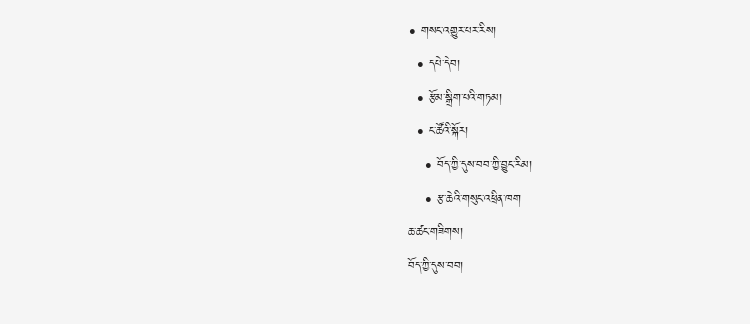• གསང་འགྱུར་པར་རིས།
  • དཔེ་དེབ།
  • རྩོམ་སྒྲིག་པའི་གཏམ།
  • ང་ཚོའི་སྐོར།
    • བོད་ཀྱི་དུས་བབ་ཀྱི་བྱུང་རིམ།
    • རྩ་ཆེའི་གསུང་འཕྲིན་ཁག
ཆ་ཚང་གཟིགས།
བོད་ཀྱི་དུས་བབ།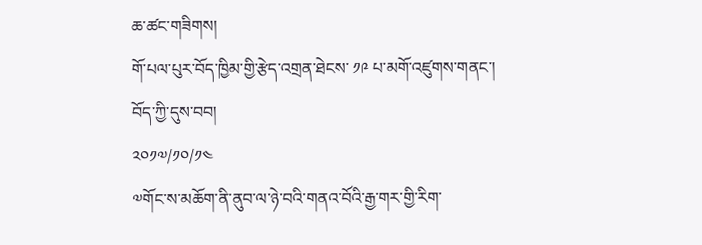ཆ་ཚང་གཟིགས།
གོ་པལ་པུར་བོད་ཁྱིམ་གྱི་རྩེད་འགྲན་ཐེངས་ ༡༩ པ་མགོ་འཛུགས་གནང་།
བོད་ཀྱི་དུས་བབ།
༢༠༡༧/༡༠/༡༤
༧གོང་ས་མཆོག་ནི་ནུབ་ལ་ཉེ་བའི་གནའ་བོའི་རྒྱ་གར་གྱི་རིག་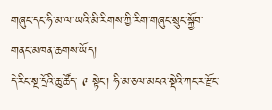གཞུང་དང་ཧི་མ་ལ་ཡའི་མི་རིགས་ཀྱི་རིག་གཞུང་སྲུང་སྐྱོབ་གནང་མཁན་ཆགས་ཡོད།
དེ་རིང་སྔ་དྲོའི་ཆུ་ཚོད་ ༩ སྟེང་། ཧི་མ་ཅལ་མངའ་སྡེའི་ཀང་ར་རྫོང་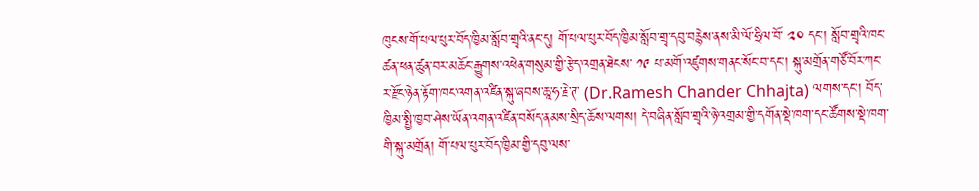ཁུངས་གོ་པལ་པུར་བོད་ཁྱིམ་སློབ་གྲྭའི་ནང་དུ། གོ་པལ་པུར་བོད་ཁྱིམ་སློབ་གྲྭ་དབུ་བརྙེས་ནས་མི་ལོ་ཧྲིལ་བོ་ ༢༠ དང་། སློབ་གྲྭའི་ཁང་ཚན་ཕན་ཚུན་བར་མཆོང་རྒྱུགས་འཕེན་གསུམ་གྱི་རྩེད་འགྲན་ཐེངས་ ༡༩ པ་མགོ་འཛུགས་གནང་སོང་བ་དང་། སྐུ་མགྲོན་གཙོ་བོར་ཀང་ར་རྫོང་ཉེན་རྟོག་ཁང་འགན་འཛིན་སྐུ་ཞབས་ཆཱ་ཧ་རྗེ་ཊ་ (Dr.Ramesh Chander Chhajta) ལགས་དང་། བོད་ཁྱིམ་སྤྱི་ཁྱབ་ཤེས་ཡོན་འགན་འཛིན་བསོད་ནམས་སྲིད་ཆོས་ལགས། དེ་བཞིན་སློབ་གྲྭའི་ཉེ་འགྲམ་གྱི་དགོན་སྡེ་ཁག་དང་ཚོགས་སྡེ་ཁག་གི་སྐུ་མགྲོན། གོ་པལ་པུར་བོད་ཁྱིམ་གྱི་དབུ་ལས་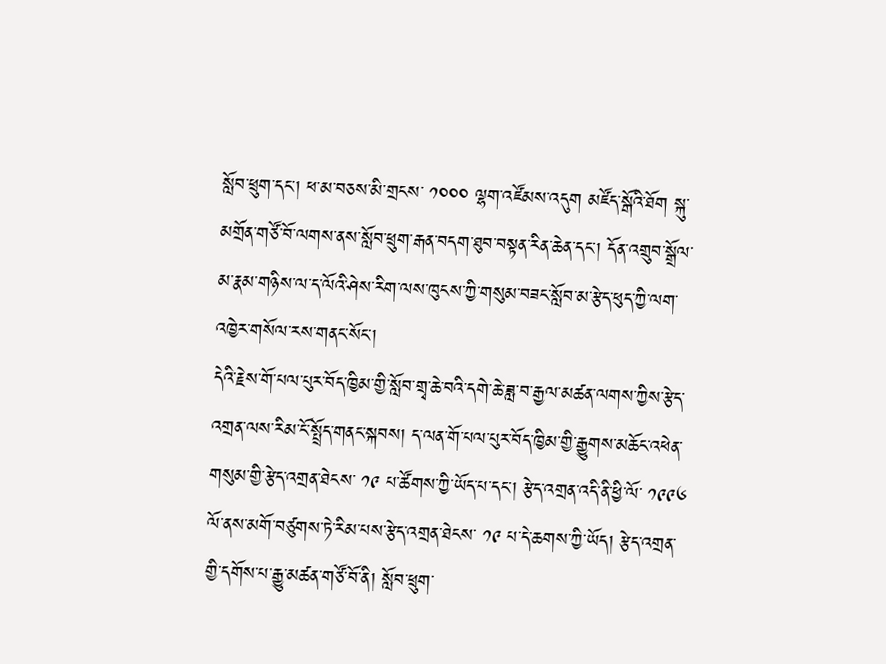སློབ་ཕྲུག་དང་། ཕ་མ་བཅས་མི་གྲངས་ ༡༠༠༠ ལྷག་འཛོམས་འདུག མཛོད་སྒོའི་ཐོག སྐུ་མགྲོན་གཙོ་བོ་ལགས་ནས་སློབ་ཕྲུག་རྒན་བདག་ཐུབ་བསྟན་རིན་ཆེན་དང་། དོན་འགྲུབ་སྒྲོལ་མ་རྣམ་གཉིས་ལ་ད་ལོའི་ཤེས་རིག་ལས་ཁུངས་ཀྱི་གསུམ་བཟང་སློབ་མ་རྩེད་ཕུད་ཀྱི་ལག་འཁྱེར་གསོལ་རས་གནང་སོང་།
དེའི་རྗེས་གོ་པལ་པུར་བོད་ཁྱིམ་གྱི་སློབ་གྲྭ་ཆེ་བའི་དགེ་ཆེ་ཟླ་བ་རྒྱལ་མཚན་ལགས་ཀྱིས་རྩེད་འགྲན་ལས་རིམ་ངོ་སྤྲོད་གནང་སྐབས། ད་ལན་གོ་པལ་པུར་བོད་ཁྱིམ་གྱི་རྒྱུགས་མཆོང་འཕེན་གསུམ་གྱི་རྩེད་འགྲན་ཐེངས་ ༡༩ པ་ཚོགས་ཀྱི་ཡོད་པ་དང་། རྩེད་འགྲན་འདི་ནི་ཕྱི་ལོ་ ༡༩༩༦ ལོ་ནས་མགོ་བཙུགས་ཏེ་རིམ་པས་རྩེད་འགྲན་ཐེངས་ ༡༩ པ་དེ་ཆགས་ཀྱི་ཡོད། རྩེད་འགྲན་གྱི་དགོས་པ་རྒྱུ་མཚན་གཙོ་བོ་ནི། སློབ་ཕྲུག་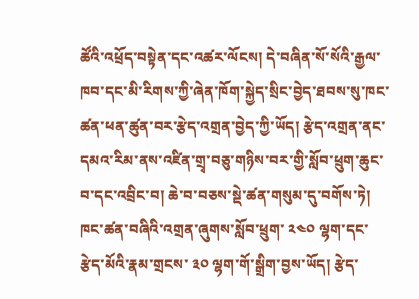ཚོའི་འཕྲོད་བསྟེན་དང་འཚར་ལོངས། དེ་བཞིན་སོ་སོའི་རྒྱལ་ཁབ་དང་མི་རིགས་ཀྱི་ཞེན་ཁོག་སྐྱེད་སྲིང་བྱེད་ཐབས་སུ་ཁང་ཚན་ཕན་ཚུན་བར་རྩེད་འགྲན་བྱེད་ཀྱི་ཡོད། རྩེད་འགྲན་ནང་དམའ་རིམ་ནས་འཛིན་གྲྭ་བཅུ་གཉིས་བར་གྱི་སློབ་ཕྲུག་ཆུང་བ་དང་འབྲིང་བ། ཆེ་བ་བཅས་སྡེ་ཚན་གསུམ་དུ་བགོས་ཏེ། ཁང་ཚན་བཞིའི་འགྲན་ཞུགས་སློབ་ཕྲུག་ ༢༤༠ ལྷག་དང་རྩེད་མོའི་རྣམ་གྲངས་ ༣༠ ལྷག་གོ་སྒྲིག་བྱས་ཡོད། རྩེད་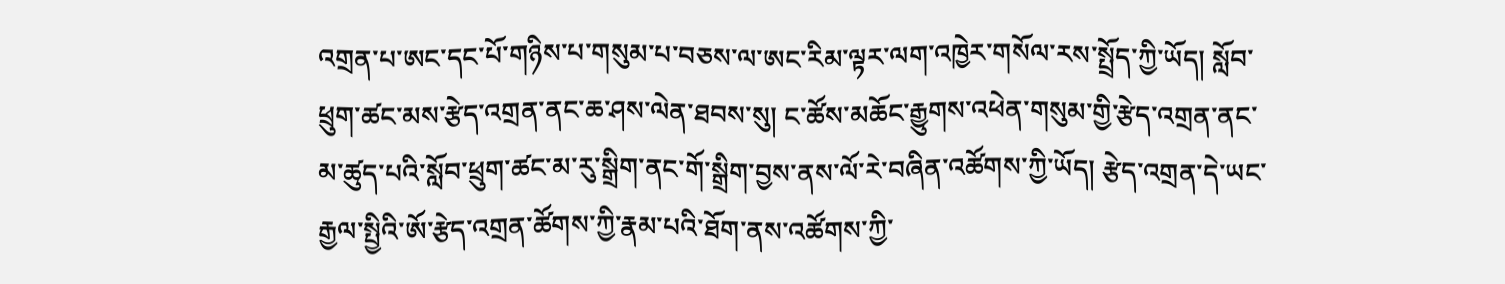འགྲན་པ་ཨང་དང་པོ་གཉིས་པ་གསུམ་པ་བཅས་ལ་ཨང་རིམ་ལྟར་ལག་འཁྱེར་གསོལ་རས་སྤྲོད་ཀྱི་ཡོད། སློབ་ཕྲུག་ཚང་མས་རྩེད་འགྲན་ནང་ཆ་ཤས་ལེན་ཐབས་སུ། ང་ཚོས་མཆོང་རྒྱུགས་འཕེན་གསུམ་གྱི་རྩེད་འགྲན་ནང་མ་ཚུད་པའི་སློབ་ཕྲུག་ཚང་མ་རུ་སྒྲིག་ནང་གོ་སྒྲིག་བྱས་ནས་ལོ་རེ་བཞིན་འཚོགས་ཀྱི་ཡོད། རྩེད་འགྲན་དེ་ཡང་རྒྱལ་སྤྱིའི་ཨོ་རྩེད་འགྲན་ཚོགས་ཀྱི་རྣམ་པའི་ཐོག་ནས་འཚོགས་ཀྱི་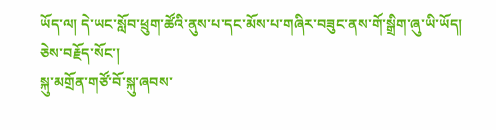ཡོད་ལ། དེ་ཡང་སློབ་ཕྲུག་ཚོའི་ནུས་པ་དང་མོས་པ་གཞིར་བཟུང་ནས་གོ་སྒྲིག་ཞུ་ཡི་ཡོད། ཅེས་བརྗོད་སོང་།
སྐུ་མགྲོན་གཙོ་བོ་སྐུ་ཞབས་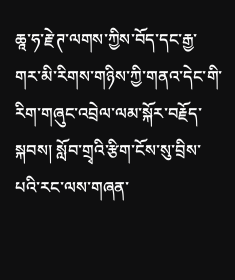ཆཱ་ཧ་རྗེ་ཊ་ལགས་ཀྱིས་བོད་དང་རྒྱ་གར་མི་རིགས་གཉིས་ཀྱི་གནའ་དེང་གི་རིག་གཞུང་འབྲེལ་ལམ་སྐོར་བརྗོད་སྐབས། སློབ་གྲྭའི་རྩིག་ངོས་སུ་བྲིས་པའི་རང་ལས་གཞན་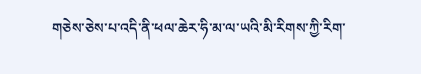གཅེས་ཅེས་པ་འདི་ནི་ཕལ་ཆེར་ཧི་མ་ལ་ཡའི་མི་རིགས་ཀྱི་རིག་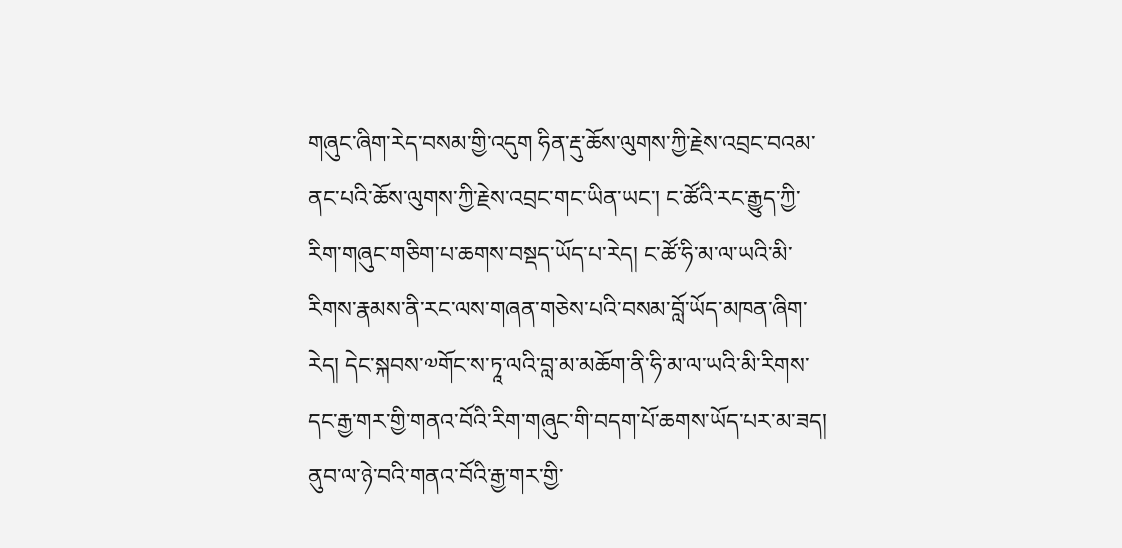གཞུང་ཞིག་རེད་བསམ་གྱི་འདུག ཧིན་རྡུ་ཆོས་ལུགས་ཀྱི་རྗེས་འབྲང་བའམ་ནང་པའི་ཆོས་ལུགས་ཀྱི་རྗེས་འབྲང་གང་ཡིན་ཡང་། ང་ཚོའི་རང་རྒྱུད་ཀྱི་རིག་གཞུང་གཅིག་པ་ཆགས་བསྡད་ཡོད་པ་རེད། ང་ཚོ་ཧི་མ་ལ་ཡའི་མི་རིགས་རྣམས་ནི་རང་ལས་གཞན་གཅེས་པའི་བསམ་བློ་ཡོད་མཁན་ཞིག་རེད། དེང་སྐབས་༧གོང་ས་ཏཱ་ལའི་བླ་མ་མཆོག་ནི་ཧི་མ་ལ་ཡའི་མི་རིགས་དང་རྒྱ་གར་གྱི་གནའ་བོའི་རིག་གཞུང་གི་བདག་པོ་ཆགས་ཡོད་པར་མ་ཟད། ནུབ་ལ་ཉེ་བའི་གནའ་བོའི་རྒྱ་གར་གྱི་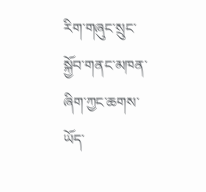རིག་གཞུང་སྲུང་སྐྱོབ་གནང་མཁན་ཞིག་ཀྱང་ཆགས་ཡོད་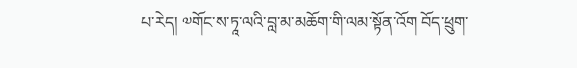པ་རེད། ༧གོང་ས་ཏཱ་ལའི་བླ་མ་མཆོག་གི་ལམ་སྟོན་འོག བོད་ཕྲུག་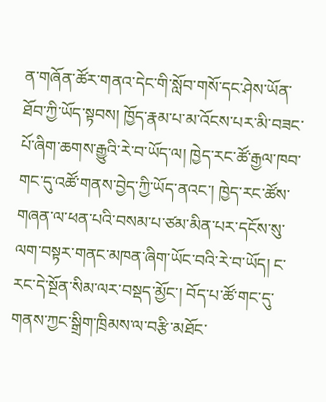ན་གཞོན་ཚོར་གནའ་དེང་གི་སློབ་གསོ་དང་ཤེས་ཡོན་ཐོབ་ཀྱི་ཡོད་སྟབས། ཁྱོད་རྣམ་པ་མ་འོངས་པར་མི་བཟང་པོ་ཞིག་ཆགས་རྒྱུའི་རེ་བ་ཡོད་ལ། ཁྱེད་རང་ཚོ་རྒྱལ་ཁབ་གང་དུ་འཚོ་གནས་བྱེད་ཀྱི་ཡོད་ནའང་། ཁྱེད་རང་ཚོས་གཞན་ལ་ཕན་པའི་བསམ་པ་ཙམ་མིན་པར་དངོས་སུ་ལག་བསྟར་གནང་མཁན་ཞིག་ཡོང་བའི་རེ་བ་ཡོད། ང་རང་དེ་སྔོན་སིམ་ལར་བསྡད་མྱོང་། བོད་པ་ཚོ་གང་དུ་གནས་ཀྱང་སྒྲིག་ཁྲིམས་ལ་བརྩི་མཐོང་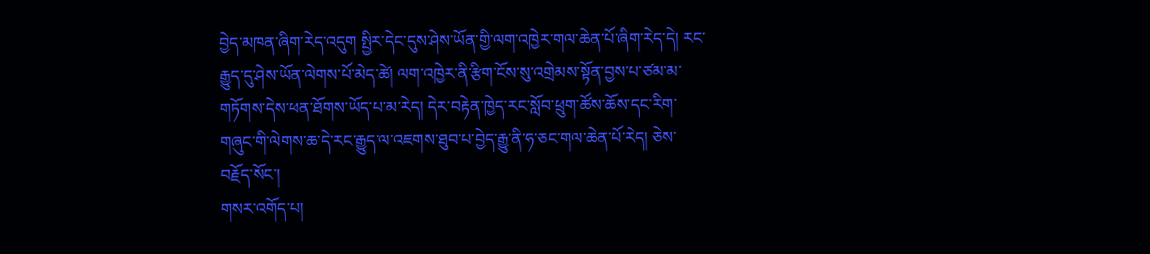བྱེད་མཁན་ཞིག་རེད་འདུག སྤྱིར་དེང་དུས་ཤེས་ཡོན་གྱི་ལག་འཁྱེར་གལ་ཆེན་པོ་ཞིག་རེད་དེ། རང་རྒྱུད་དུ་ཤེས་ཡོན་ལེགས་པོ་མེད་ཚེ། ལག་འཁྱེར་ནི་རྩིག་ངོས་སུ་འགྲེམས་སྟོན་བྱས་པ་ཙམ་མ་གཏོགས་དེས་ཕན་ཐོགས་ཡོད་པ་མ་རེད། དེར་བརྟེན་ཁྱེད་རང་སློབ་ཕྲུག་ཚོས་ཆོས་དང་རིག་གཞུང་གི་ལེགས་ཆ་དེ་རང་རྒྱུད་ལ་འཇགས་ཐུབ་པ་བྱེད་རྒྱུ་ནི་ཧ་ཅང་གལ་ཆེན་པོ་རེད། ཅེས་བརྗོད་སོང་།
གསར་འགོད་པ།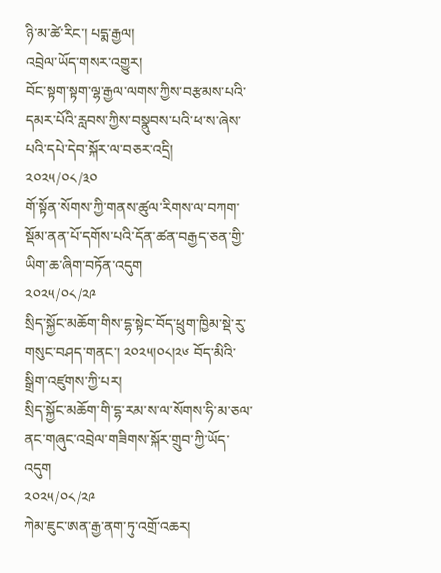ཉི་མ་ཚེ་རིང་། པདྨ་རྒྱལ།
འབྲེལ་ཡོད་གསར་འགྱུར།
བོང་སྟག་སྟག་ལྷ་རྒྱལ་ལགས་ཀྱིས་བརྩམས་པའི་དམར་པོའི་རླབས་ཀྱིས་བསྣུབས་པའི་ཕ་ས་ཞེས་པའི་དཔེ་དེབ་སྐོར་ལ་བཅར་འདྲི།
༢༠༢༥/༠༨/༣༠
གོ་སྟོན་སོགས་ཀྱི་གནས་ཚུལ་རིགས་ལ་བཀག་སྡོམ་ནན་པོ་དགོས་པའི་དོན་ཚན་བརྒྱད་ཅན་གྱི་ཡིག་ཆ་ཞིག་བཏོན་འདུག
༢༠༢༥/༠༨/༢༩
སྲིད་སྐྱོང་མཆོག་གིས་དྷ་སྟེང་བོད་ཕྲུག་ཁྱིམ་སྡེ་རུ་གསུང་བཤད་གནང་། ༢༠༢༥།༠༨།༢༦ བོད་མིའི་སྒྲིག་འཛུགས་ཀྱི་པར།
སྲིད་སྐྱོང་མཆོག་གི་དྷ་རམ་ས་ལ་སོགས་ཧི་མ་ཅལ་ནང་གཞུང་འབྲེལ་གཟིགས་སྐོར་གྲུབ་ཀྱི་ཡོད་འདུག
༢༠༢༥/༠༨/༢༩
ཀེམ་ཇུང་ཨན་རྒྱ་ནག་ཏུ་འགྲོ་འཆར།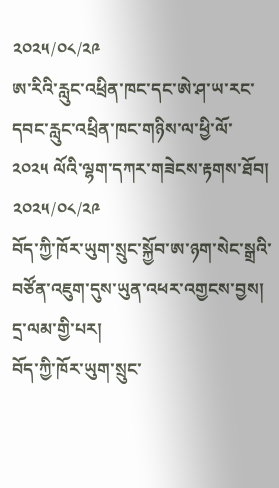༢༠༢༥/༠༨/༢༩
ཨ་རིའི་རླུང་འཕྲིན་ཁང་དང་ཨེ་ཤ་ཡ་རང་དབང་རླུང་འཕྲིན་ཁང་གཉིས་ལ་ཕྱི་ལོ་ ༢༠༢༥ ལོའི་ལྷག་དཀར་གཟེངས་རྟགས་ཐོབ།
༢༠༢༥/༠༨/༢༩
བོད་ཀྱི་ཁོར་ཡུག་སྲུང་སྐྱོབ་ཨ་ཉག་སེང་སྒྲའི་བཙོན་འཇུག་དུས་ཡུན་འཕར་འགྱངས་བྱས། དྲ་ལམ་གྱི་པར།
བོད་ཀྱི་ཁོར་ཡུག་སྲུང་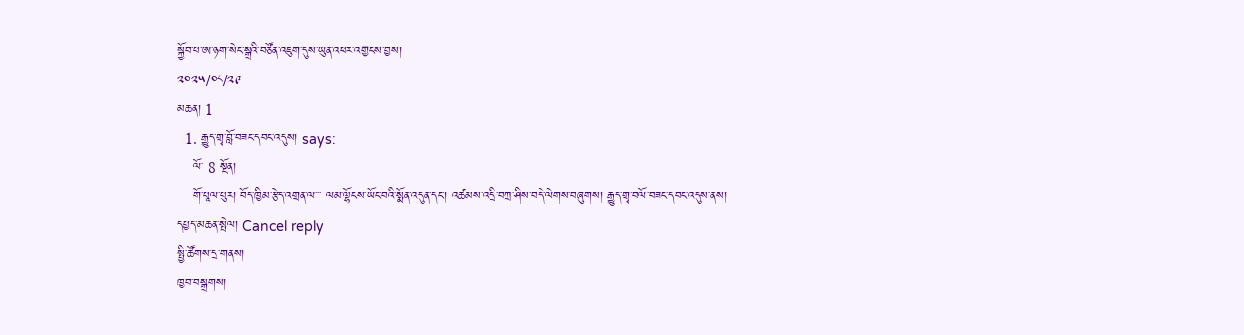སྐྱོབ་པ་ཨ་ཉག་སེང་སྒྲའི་བཙོན་འཇུག་དུས་ཡུན་འཕར་འགྱངས་བྱས།
༢༠༢༥/༠༨/༢༩
མཆན། 1
  1. རྒྱུད་གྲྭ་བློ་བཟང་དབང་འདུས། says:
    ལོ་ 8 སྔོན།
    གོ་པཱལ་པུར། བོད་ཁྱིམ་རྩེད་འགྲན་ལ་་་ ལམ་ལྷོངས་ཡོང་བའི་སྨོན་འདུན་དང་། འཚམས་འདྲི་བཀྲ་ཤིས་བདེ་ལེགས་བཞུགས། རྒྱུད་གྲྭ་བལོ་བཟང་དབང་འདུས་ནས།
དཔྱད་མཆན་སྤེལ། Cancel reply
སྤྱི་ཚོགས་དྲ་གནས།
ཁྱབ་བསྒྲགས།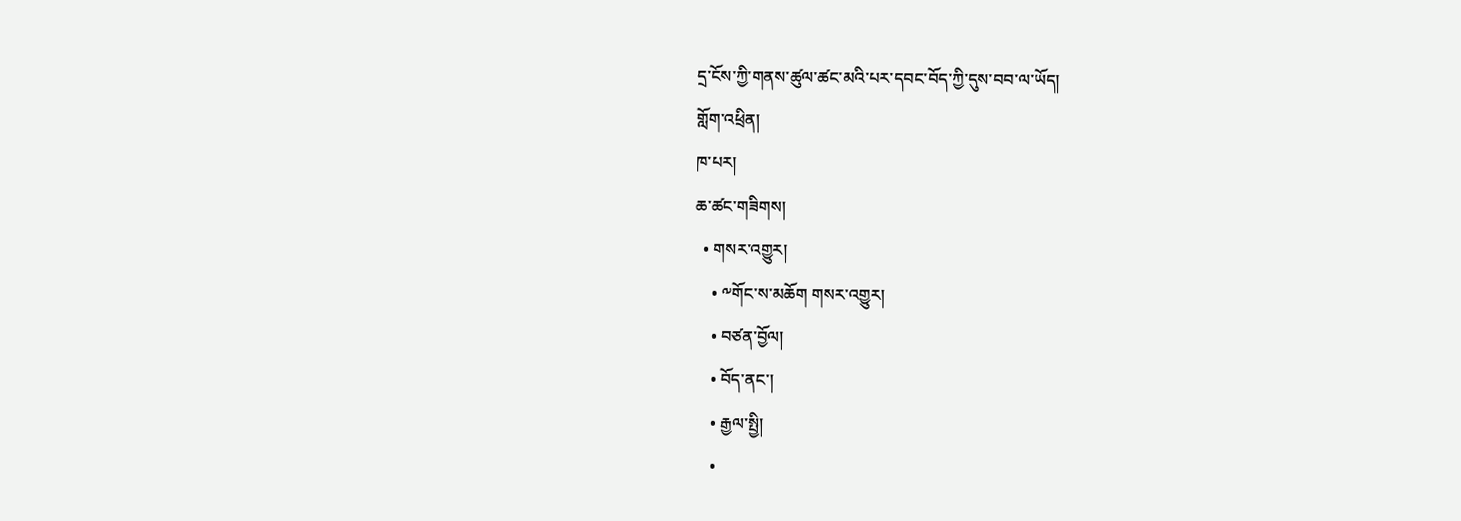དྲ་ངོས་ཀྱི་གནས་ཚུལ་ཚང་མའི་པར་དབང་བོད་ཀྱི་དུས་བབ་ལ་ཡོད།
གློག་འཕྲིན།
ཁ་པར།
ཆ་ཚང་གཟིགས།
  • གསར་འགྱུར།
    • ༸གོང་ས་མཆོག གསར་འགྱུར།
    • བཙན་བྱོལ།
    • བོད་ནང་།
    • རྒྱལ་སྤྱི།
    •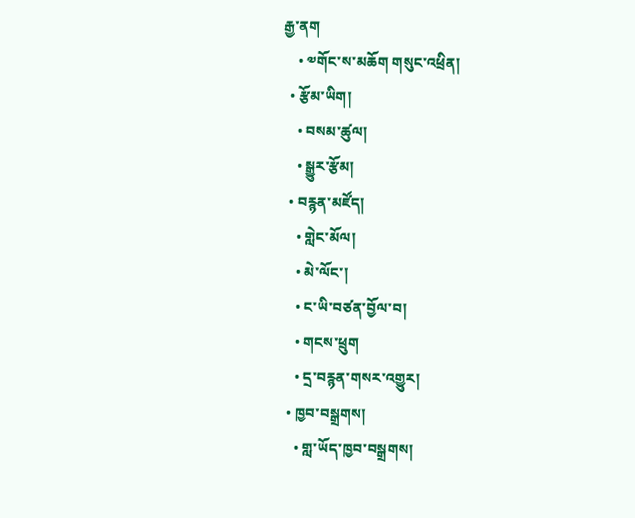རྒྱ་ནག
    • ༧གོང་ས་མཆོག གསུང་འཕྲིན།
  • རྩོམ་ཡིག།
    • བསམ་ཚུལ།
    • སྒྱུར་རྩོམ།
  • བརྙན་མཛོད།
    • གླེང་མོལ།
    • མེ་ལོང་།
    • ང་ཡི་བཙན་བྱོལ་བ།
    • གངས་ཕྲུག
    • དྲ་བརྙན་གསར་འགྱུར།
  • ཁྱབ་བསྒྲགས།
    • གླ་ཡོད་ཁྱབ་བསྒྲགས།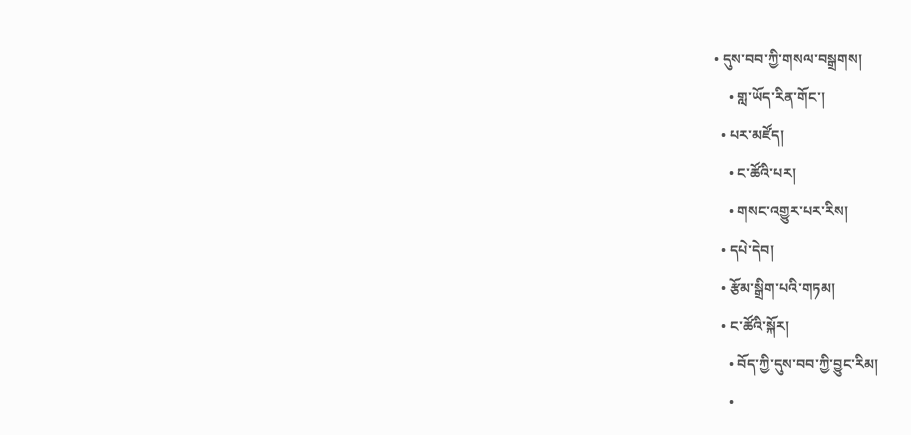• དུས་བབ་ཀྱི་གསལ་བསྒྲགས།
    • གླ་ཡོད་རིན་གོང་།
  • པར་མཛོད།
    • ང་ཚོའི་པར།
    • གསང་འགྱུར་པར་རིས།
  • དཔེ་དེབ།
  • རྩོམ་སྒྲིག་པའི་གཏམ།
  • ང་ཚོའི་སྐོར།
    • བོད་ཀྱི་དུས་བབ་ཀྱི་བྱུང་རིམ།
    •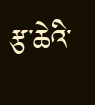རྩ་ཆེའི་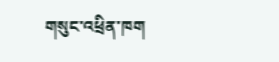གསུང་འཕྲིན་ཁག